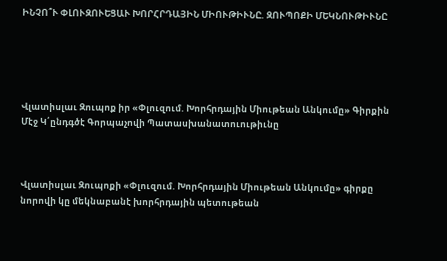ԻՆՉՈ՞Ւ ՓԼՈՒԶՈՒԵՑԱՒ ԽՈՐՀՐԴԱՅԻՆ ՄԻՈՒԹԻՒՆԸ. ԶՈՒՊՈՔԻ ՄԵԿՆՈՒԹԻՒՆԸ





Վլատիսլաւ Զուպոք իր «Փլուզում. Խորհրդային Միութեան Անկումը» Գիրքին Մէջ Կ՛ընդգծէ Գորպաչովի Պատասխանատուութիւնը



Վլատիսլաւ Զուպոքի «Փլուզում. Խորհրդային Միութեան Անկումը» գիրքը նորովի կը մեկնաբանէ խորհրդային պետութեան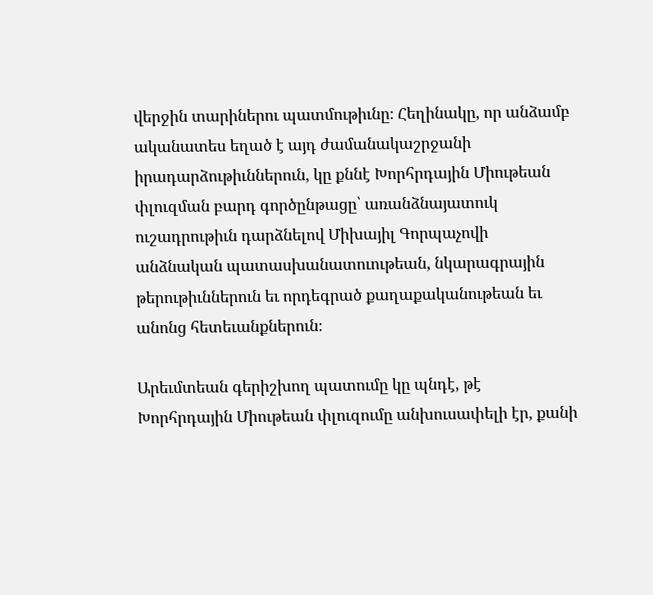վերջին տարիներու պատմութիւնը։ Հեղինակը, որ անձամբ ականատես եղած է այդ ժամանակաշրջանի իրադարձութիւններուն, կը քննէ Խորհրդային Միութեան փլուզման բարդ գործընթացը՝ առանձնայատուկ ուշադրութիւն դարձնելով Միխայիլ Գորպաչովի անձնական պատասխանատուութեան, նկարագրային թերութիւններուն եւ որդեգրած քաղաքականութեան եւ անոնց հետեւանքներուն։

Արեւմտեան գերիշխող պատումը կը պնդէ, թէ Խորհրդային Միութեան փլուզումը անխուսափելի էր, քանի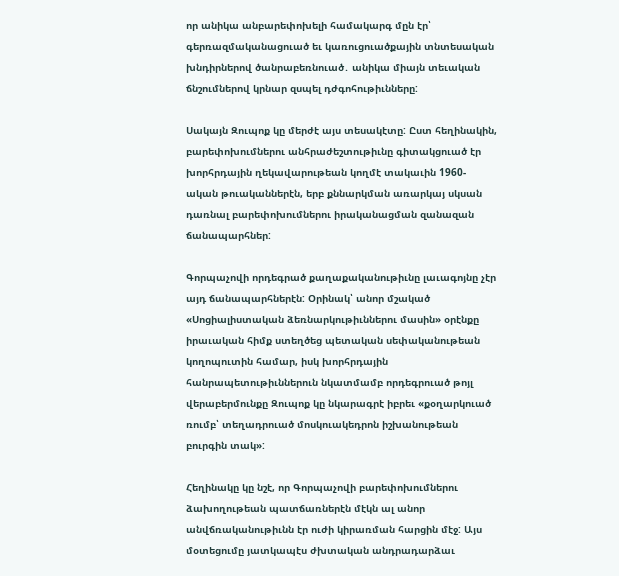որ անիկա անբարեփոխելի համակարգ մըն էր՝ գերռազմականացուած եւ կառուցուածքային տնտեսական խնդիրներով ծանրաբեռնուած․ անիկա միայն տեւական ճնշումներով կրնար զսպել դժգոհութիւնները:

Սակայն Զուպոք կը մերժէ այս տեսակէտը: Ըստ հեղինակին, բարեփոխումներու անհրաժեշտութիւնը գիտակցուած էր խորհրդային ղեկավարութեան կողմէ տակաւին 1960-ական թուականներէն, երբ քննարկման առարկայ սկսան դառնալ բարեփոխումներու իրականացման զանազան ճանապարհներ:

Գորպաչովի որդեգրած քաղաքականութիւնը լաւագոյնը չէր այդ ճանապարհներէն: Օրինակ՝ անոր մշակած «Սոցիալիստական ձեռնարկութիւններու մասին» օրէնքը իրաւական հիմք ստեղծեց պետական սեփականութեան կողոպուտին համար, իսկ խորհրդային հանրապետութիւններուն նկատմամբ որդեգրուած թոյլ վերաբերմունքը Զուպոք կը նկարագրէ իբրեւ «քօղարկուած ռումբ՝ տեղադրուած մոսկուակեդրոն իշխանութեան բուրգին տակ»:

Հեղինակը կը նշէ, որ Գորպաչովի բարեփոխումներու ձախողութեան պատճառներէն մէկն ալ անոր անվճռականութիւնն էր ուժի կիրառման հարցին մէջ: Այս մօտեցումը յատկապէս ժխտական անդրադարձաւ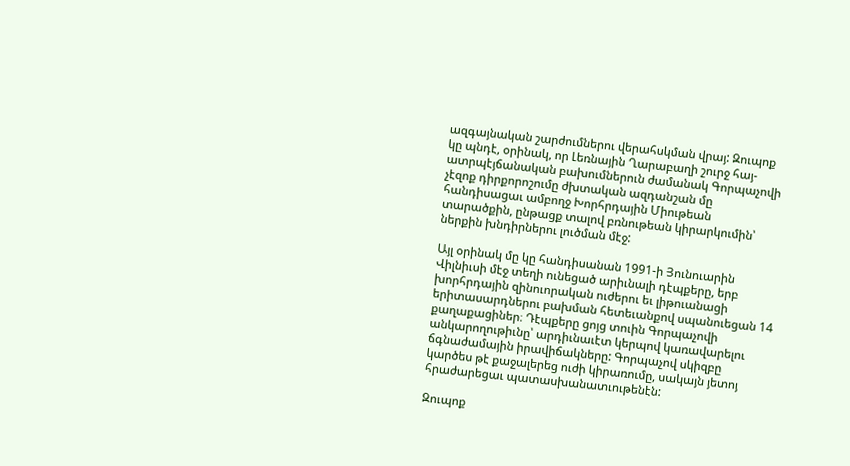ազգայնական շարժումներու վերահսկման վրայ: Զուպոք կը պնդէ, օրինակ, որ Լեռնային Ղարաբաղի շուրջ հայ-ատրպէյճանական բախումներուն ժամանակ Գորպաչովի չէզոք դիրքորոշումը ժխտական ազդանշան մը հանդիսացաւ ամբողջ Խորհրդային Միութեան տարածքին, ընթացք տալով բռնութեան կիրարկումին՝ ներքին խնդիրներու լուծման մէջ:

Այլ օրինակ մը կը հանդիսանան 1991-ի Յունուարին Վիլնիւսի մէջ տեղի ունեցած արիւնալի դէպքերը, երբ խորհրդային զինուորական ուժերու եւ լիթուանացի երիտասարդներու բախման հետեւանքով սպանուեցան 14 քաղաքացիներ։ Դէպքերը ցոյց տուին Գորպաչովի անկարողութիւնը՝ արդիւնաւէտ կերպով կառավարելու ճգնաժամային իրավիճակները: Գորպաչով սկիզբը կարծես թէ քաջալերեց ուժի կիրառումը, սակայն յետոյ հրաժարեցաւ պատասխանատւութենէն:

Զուպոք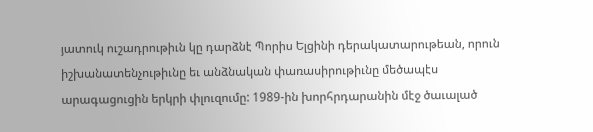յատուկ ուշադրութիւն կը դարձնէ Պորիս Ելցինի դերակատարութեան, որուն իշխանատենչութիւնը եւ անձնական փառասիրութիւնը մեծապէս արագացուցին երկրի փլուզումը: 1989-ին խորհրդարանին մէջ ծաւալած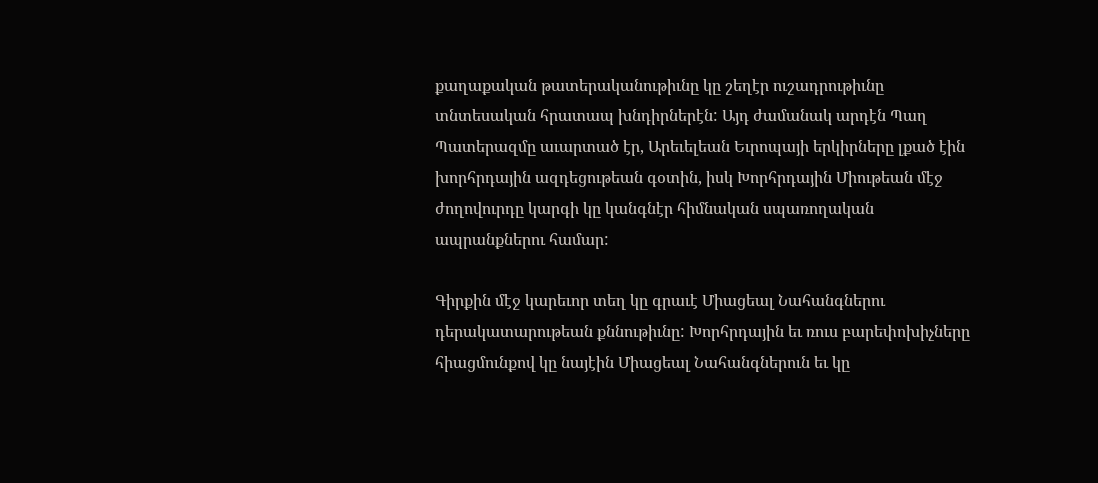քաղաքական թատերականութիւնը կը շեղէր ուշադրութիւնը տնտեսական հրատապ խնդիրներէն: Այդ ժամանակ արդէն Պաղ Պատերազմը աւարտած էր, Արեւելեան Եւրոպայի երկիրները լքած էին խորհրդային ազդեցութեան գօտին, իսկ Խորհրդային Միութեան մէջ ժողովուրդը կարգի կը կանգնէր հիմնական սպառողական ապրանքներու համար:

Գիրքին մէջ կարեւոր տեղ կը գրաւէ Միացեալ Նահանգներու դերակատարութեան քննութիւնը: Խորհրդային եւ ռուս բարեփոխիչները հիացմունքով կը նայէին Միացեալ Նահանգներուն եւ կը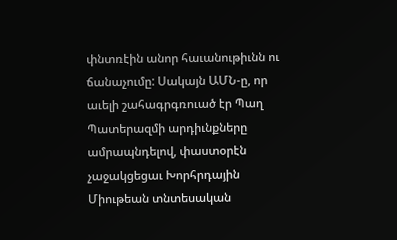փնտռէին անոր հաւանութիւնն ու ճանաչումը: Սակայն ԱՄՆ-ը, որ աւելի շահագրգռուած էր Պաղ Պատերազմի արդիւնքները ամրապնդելով, փաստօրէն չաջակցեցաւ Խորհրդային Միութեան տնտեսական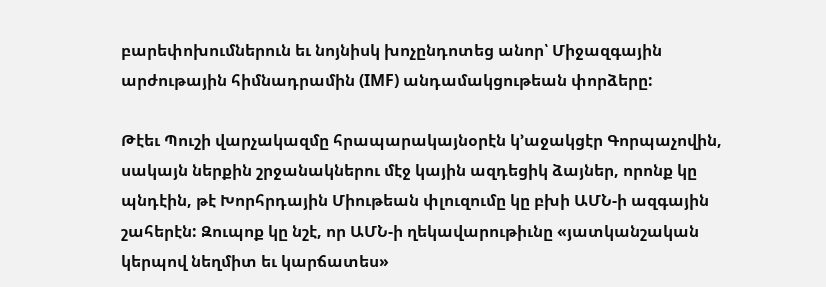բարեփոխումներուն եւ նոյնիսկ խոչընդոտեց անոր՝ Միջազգային արժութային հիմնադրամին (IMF) անդամակցութեան փորձերը:

Թէեւ Պուշի վարչակազմը հրապարակայնօրէն կ՚աջակցէր Գորպաչովին, սակայն ներքին շրջանակներու մէջ կային ազդեցիկ ձայներ, որոնք կը պնդէին, թէ Խորհրդային Միութեան փլուզումը կը բխի ԱՄՆ-ի ազգային շահերէն: Զուպոք կը նշէ, որ ԱՄՆ-ի ղեկավարութիւնը «յատկանշական կերպով նեղմիտ եւ կարճատես»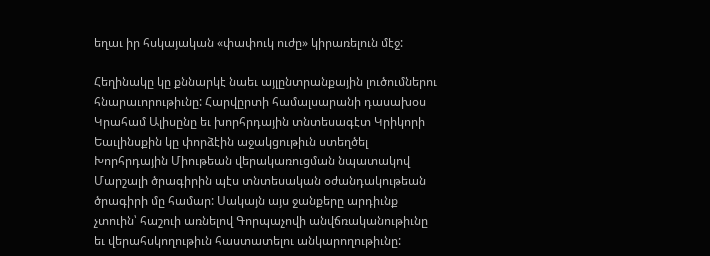եղաւ իր հսկայական «փափուկ ուժը» կիրառելուն մէջ:

Հեղինակը կը քննարկէ նաեւ այլընտրանքային լուծումներու հնարաւորութիւնը: Հարվըրտի համալսարանի դասախօս Կրահամ Ալիսընը եւ խորհրդային տնտեսագէտ Կրիկորի Եաւլինսքին կը փորձէին աջակցութիւն ստեղծել Խորհրդային Միութեան վերակառուցման նպատակով Մարշալի ծրագիրին պէս տնտեսական օժանդակութեան ծրագիրի մը համար: Սակայն այս ջանքերը արդիւնք չտուին՝ հաշուի առնելով Գորպաչովի անվճռականութիւնը եւ վերահսկողութիւն հաստատելու անկարողութիւնը: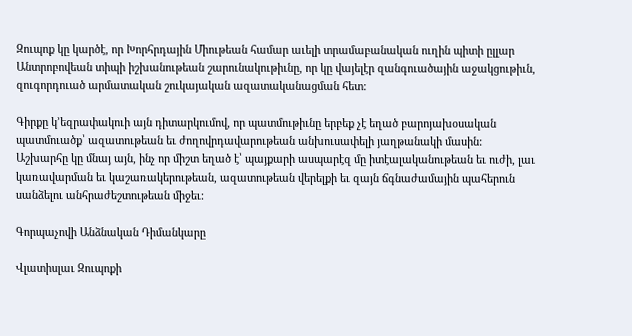Զուպոք կը կարծէ, որ Խորհրդային Միութեան համար աւելի տրամաբանական ուղին պիտի ըլլար Անտրոբովեան տիպի իշխանութեան շարունակութիւնը, որ կը վայելէր զանգուածային աջակցութիւն, զուգորդուած արմատական շուկայական ազատականացման հետ:

Գիրքը կ՚եզրափակուի այն դիտարկումով, որ պատմութիւնը երբեք չէ եղած բարոյախօսական պատմուածք՝ ազատութեան եւ ժողովրդավարութեան անխուսափելի յաղթանակի մասին: Աշխարհը կը մնայ այն, ինչ որ միշտ եղած է՝ պայքարի ասպարէզ մը իտէալականութեան եւ ուժի, լաւ կառավարման եւ կաշառակերութեան, ազատութեան վերելքի եւ զայն ճգնաժամային պահերուն սանձելու անհրաժեշտութեան միջեւ:

Գորպաչովի Անձնական Դիմանկարը

Վլատիսլաւ Զուպոքի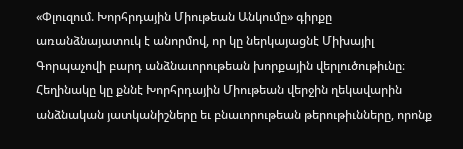«Փլուզում. Խորհրդային Միութեան Անկումը» գիրքը առանձնայատուկ է անորմով, որ կը ներկայացնէ Միխայիլ Գորպաչովի բարդ անձնաւորութեան խորքային վերլուծութիւնը։ Հեղինակը կը քննէ Խորհրդային Միութեան վերջին ղեկավարին անձնական յատկանիշները եւ բնաւորութեան թերութիւնները, որոնք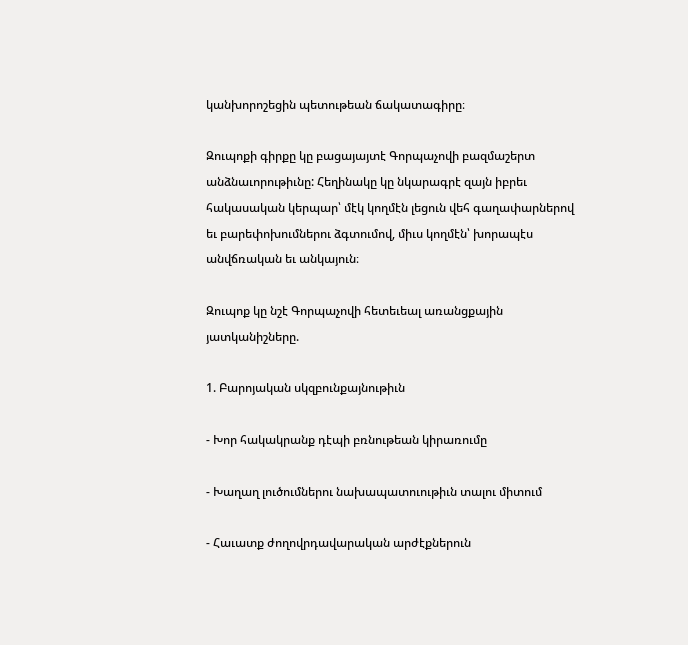կանխորոշեցին պետութեան ճակատագիրը։

Զուպոքի գիրքը կը բացայայտէ Գորպաչովի բազմաշերտ անձնաւորութիւնը: Հեղինակը կը նկարագրէ զայն իբրեւ հակասական կերպար՝ մէկ կողմէն լեցուն վեհ գաղափարներով եւ բարեփոխումներու ձգտումով, միւս կողմէն՝ խորապէս անվճռական եւ անկայուն։

Զուպոք կը նշէ Գորպաչովի հետեւեալ առանցքային յատկանիշները.

1. Բարոյական սկզբունքայնութիւն

- Խոր հակակրանք դէպի բռնութեան կիրառումը

- Խաղաղ լուծումներու նախապատուութիւն տալու միտում

- Հաւատք ժողովրդավարական արժէքներուն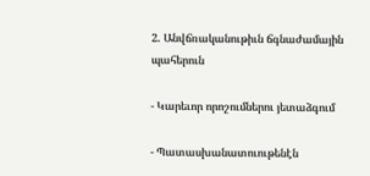2. Անվճռականութիւն ճգնաժամային պահերուն

- Կարեւոր որոշումներու յետաձգում

- Պատասխանատուութենէն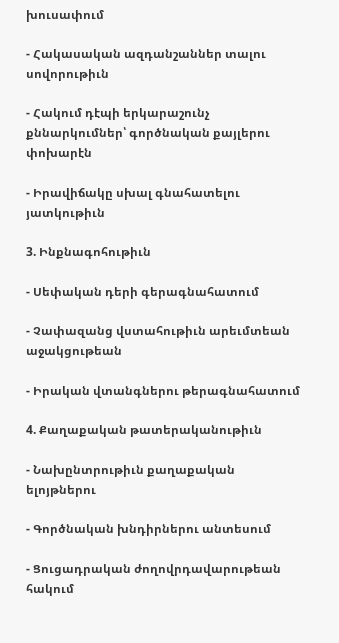խուսափում

- Հակասական ազդանշաններ տալու սովորութիւն

- Հակում դէպի երկարաշունչ քննարկումներ՝ գործնական քայլերու փոխարէն

- Իրավիճակը սխալ գնահատելու յատկութիւն

3. Ինքնագոհութիւն

- Սեփական դերի գերագնահատում

- Չափազանց վստահութիւն արեւմտեան աջակցութեան

- Իրական վտանգներու թերագնահատում

4. Քաղաքական թատերականութիւն

- Նախընտրութիւն քաղաքական ելոյթներու

- Գործնական խնդիրներու անտեսում

- Ցուցադրական ժողովրդավարութեան հակում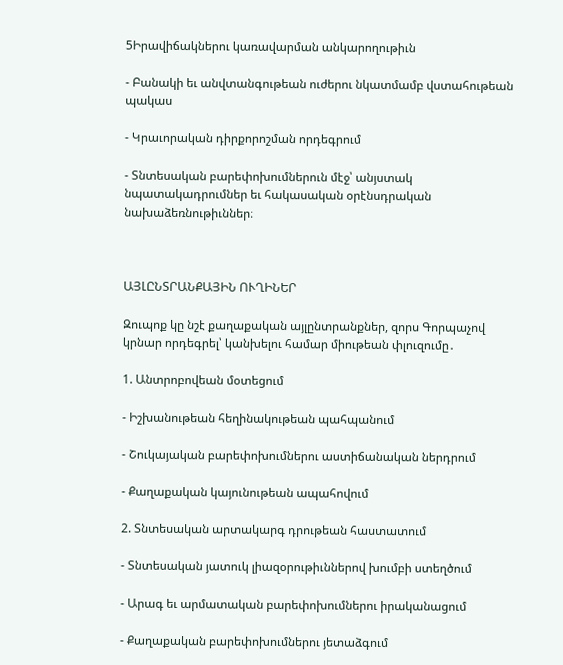5Իրավիճակներու կառավարման անկարողութիւն

- Բանակի եւ անվտանգութեան ուժերու նկատմամբ վստահութեան պակաս

- Կրաւորական դիրքորոշման որդեգրում

- Տնտեսական բարեփոխումներուն մէջ՝ անյստակ նպատակադրումներ եւ հակասական օրէնսդրական նախաձեռնութիւններ։



ԱՅԼԸՆՏՐԱՆՔԱՅԻՆ ՈՒՂԻՆԵՐ

Զուպոք կը նշէ քաղաքական այլընտրանքներ, զորս Գորպաչով կրնար որդեգրել՝ կանխելու համար միութեան փլուզումը․

1. Անտրոբովեան մօտեցում

- Իշխանութեան հեղինակութեան պահպանում

- Շուկայական բարեփոխումներու աստիճանական ներդրում

- Քաղաքական կայունութեան ապահովում

2. Տնտեսական արտակարգ դրութեան հաստատում

- Տնտեսական յատուկ լիազօրութիւններով խումբի ստեղծում

- Արագ եւ արմատական բարեփոխումներու իրականացում

- Քաղաքական բարեփոխումներու յետաձգում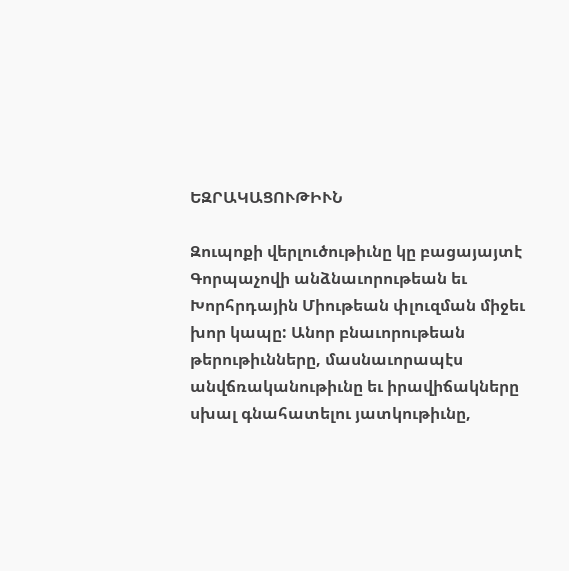ԵԶՐԱԿԱՑՈՒԹԻՒՆ

Զուպոքի վերլուծութիւնը կը բացայայտէ Գորպաչովի անձնաւորութեան եւ Խորհրդային Միութեան փլուզման միջեւ խոր կապը: Անոր բնաւորութեան թերութիւնները, մասնաւորապէս անվճռականութիւնը եւ իրավիճակները սխալ գնահատելու յատկութիւնը,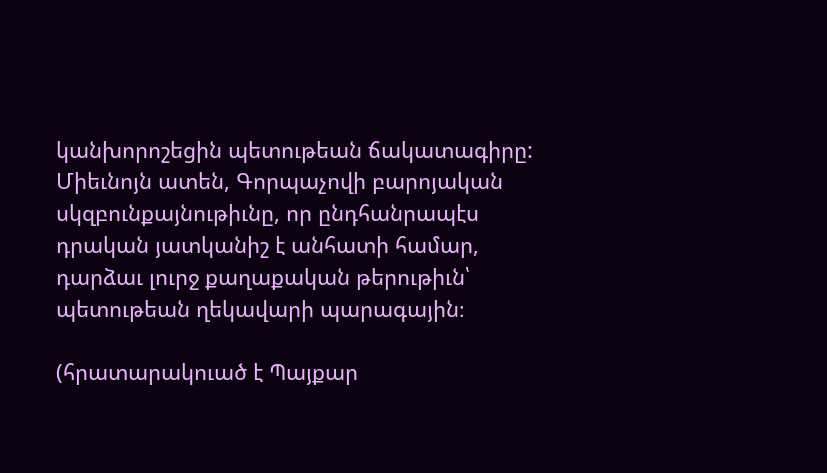կանխորոշեցին պետութեան ճակատագիրը: Միեւնոյն ատեն, Գորպաչովի բարոյական սկզբունքայնութիւնը, որ ընդհանրապէս դրական յատկանիշ է անհատի համար, դարձաւ լուրջ քաղաքական թերութիւն՝ պետութեան ղեկավարի պարագային։

(հրատարակուած է Պայքար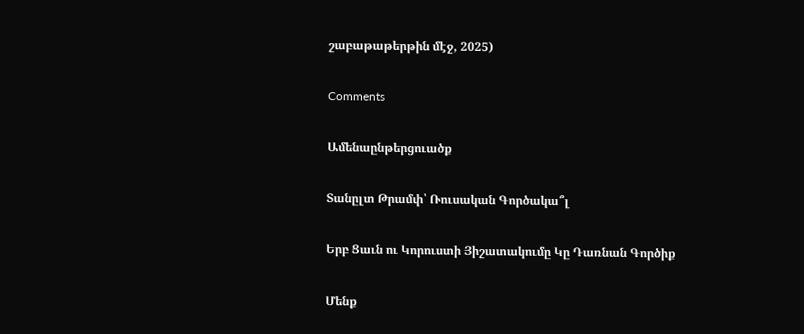շաբաթաթերթին մէջ, 2025)

Comments

Ամենաընթերցուածք

Տանըլտ Թրամփ՝ Ռուսական Գործակա՞լ

Երբ Ցաւն ու Կորուստի Յիշատակումը Կը Դառնան Գործիք

Մենք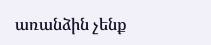առանձին չենք